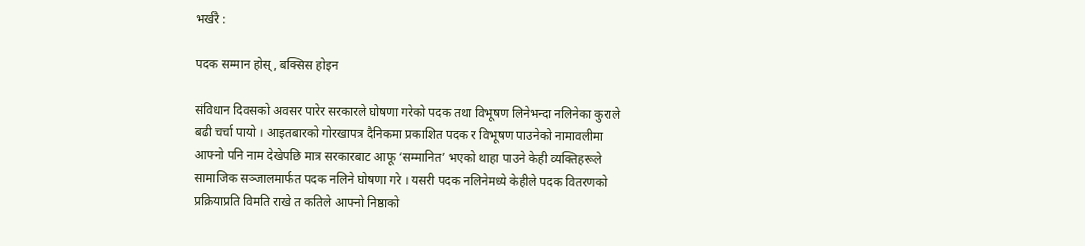भर्खरै :

पदक सम्मान होस्, बक्सिस होइन

संविधान दिवसको अवसर पारेर सरकारले घोषणा गरेको पदक तथा विभूषण लिनेभन्दा नलिनेका कुराले बढी चर्चा पायो । आइतबारको गोरखापत्र दैनिकमा प्रकाशित पदक र विभूषण पाउनेको नामावलीमा आफ्नो पनि नाम देखेपछि मात्र सरकारबाट आफू ‘सम्मानित’ भएको थाहा पाउने केही व्यक्तिहरूले सामाजिक सञ्जालमार्फत पदक नलिने घोषणा गरे । यसरी पदक नलिनेमध्ये केहीले पदक वितरणको प्रक्रियाप्रति विमति राखे त कतिले आफ्नो निष्ठाको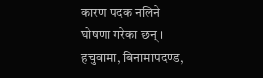कारण पदक नलिने घोषणा गरेका छन् । हचुवामा, बिनामापदण्ड,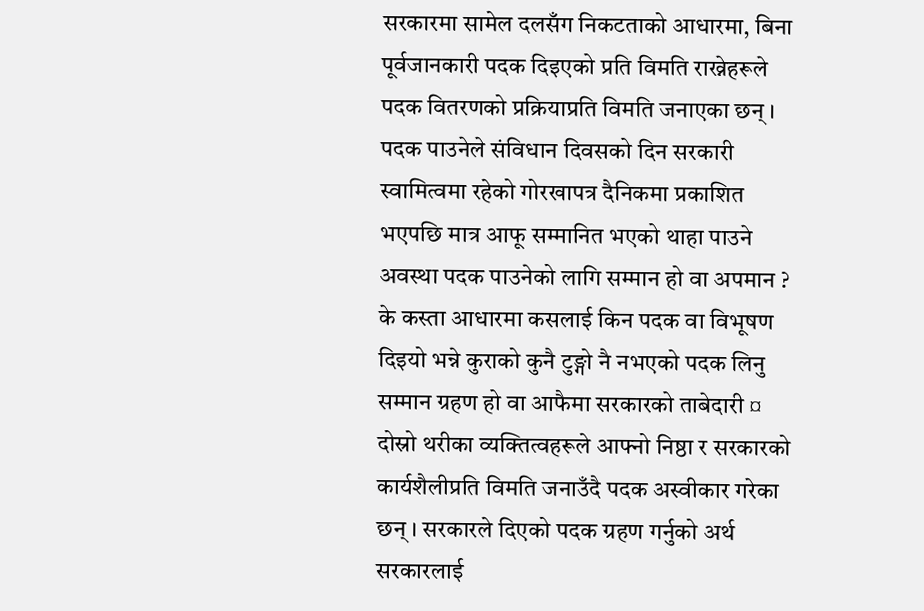सरकारमा सामेल दलसँग निकटताको आधारमा, बिना पूर्वजानकारी पदक दिइएको प्रति विमति राख्नेहरूले पदक वितरणको प्रक्रियाप्रति विमति जनाएका छन् । पदक पाउनेले संविधान दिवसको दिन सरकारी स्वामित्वमा रहेको गोरखापत्र दैनिकमा प्रकाशित भएपछि मात्र आफू सम्मानित भएको थाहा पाउने अवस्था पदक पाउनेको लागि सम्मान हो वा अपमान ? के कस्ता आधारमा कसलाई किन पदक वा विभूषण दिइयो भन्ने कुराको कुनै टुङ्गो नै नभएको पदक लिनु सम्मान ग्रहण हो वा आफैमा सरकारको ताबेदारी ¤
दोस्रो थरीका व्यक्तित्वहरूले आफ्नो निष्ठा र सरकारको कार्यशैलीप्रति विमति जनाउँदै पदक अस्वीकार गरेका छन् । सरकारले दिएको पदक ग्रहण गर्नुको अर्थ सरकारलाई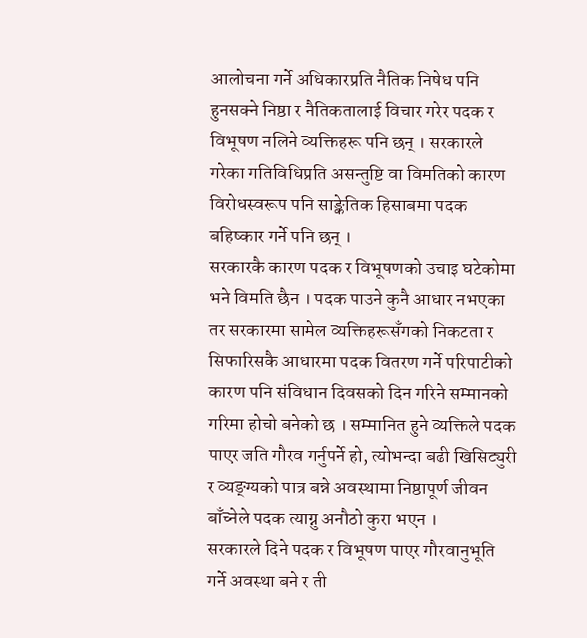आलोचना गर्ने अधिकारप्रति नैतिक निषेध पनि हुनसक्ने निष्ठा र नैतिकतालाई विचार गरेर पदक र विभूषण नलिने व्यक्तिहरू पनि छन् । सरकारले गरेका गतिविधिप्रति असन्तुष्टि वा विमतिको कारण विरोधस्वरूप पनि साङ्केतिक हिसाबमा पदक बहिष्कार गर्ने पनि छन् ।
सरकारकै कारण पदक र विभूषणको उचाइ घटेकोमा भने विमति छैन । पदक पाउने कुनै आधार नभएका तर सरकारमा सामेल व्यक्तिहरूसँगको निकटता र सिफारिसकै आधारमा पदक वितरण गर्ने परिपाटीको कारण पनि संविधान दिवसको दिन गरिने सम्मानको गरिमा होचो बनेको छ । सम्मानित हुने व्यक्तिले पदक पाएर जति गौरव गर्नुपर्ने हो, त्योभन्दा बढी खिसिट्युरी र व्यङ्ग्यको पात्र बन्ने अवस्थामा निष्ठापूर्ण जीवन बाँच्नेले पदक त्याग्नु अनौठो कुरा भएन ।
सरकारले दिने पदक र विभूषण पाएर गौरवानुभूति गर्ने अवस्था बने र ती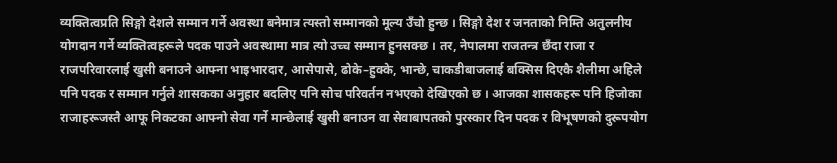व्यक्तित्वप्रति सिङ्गो देशले सम्मान गर्ने अवस्था बनेमात्र त्यस्तो सम्मानको मूल्य उँचो हुन्छ । सिङ्गो देश र जनताको निम्ति अतुलनीय योगदान गर्ने व्यक्तित्वहरूले पदक पाउने अवस्थामा मात्र त्यो उच्च सम्मान हुनसक्छ । तर, नेपालमा राजतन्त्र छँदा राजा र राजपरिवारलाई खुसी बनाउने आफ्ना भाइभारदार, आसेपासे, ढोके–हुक्के, भान्छे, चाकडीबाजलाई बक्सिस दिएकै शैलीमा अहिले पनि पदक र सम्मान गर्नुले शासकका अनुहार बदलिए पनि सोच परिवर्तन नभएको देखिएको छ । आजका शासकहरू पनि हिजोका राजाहरूजस्तै आफू निकटका आफ्नो सेवा गर्ने मान्छेलाई खुसी बनाउन वा सेवाबापतको पुरस्कार दिन पदक र विभूषणको दुरूपयोग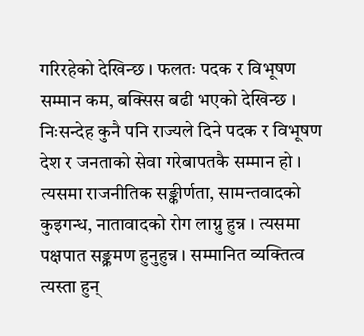गरिरहेको देखिन्छ । फलतः पदक र विभूषण सम्मान कम, बक्सिस बढी भएको देखिन्छ ।
निःसन्देह कुनै पनि राज्यले दिने पदक र विभूषण देश र जनताको सेवा गरेबापतकै सम्मान हो । त्यसमा राजनीतिक सङ्कीर्णता, सामन्तवादको कुइगन्ध, नातावादको रोग लाग्नु हुन्न । त्यसमा पक्षपात सङ्क्रमण हुनुहुन्न । सम्मानित व्यक्तित्व त्यस्ता हुन्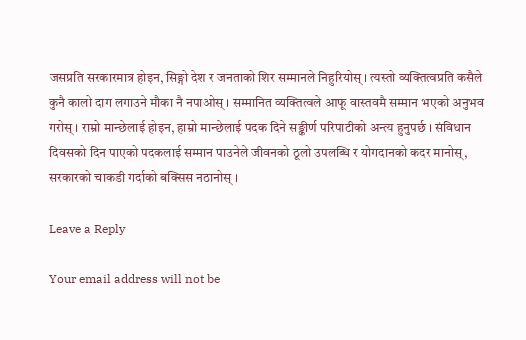जसप्रति सरकारमात्र होइन, सिङ्गो देश र जनताको शिर सम्मानले निहुरियोस् । त्यस्तो व्यक्तित्वप्रति कसैले कुनै कालो दाग लगाउने मौका नै नपाओस् । सम्मानित व्यक्तित्वले आफू वास्तवमै सम्मान भएको अनुभव गरोस् । राम्रो मान्छेलाई होइन, हाम्रो मान्छेलाई पदक दिने सङ्कीर्ण परिपाटीको अन्त्य हुनुपर्छ । संविधान दिवसको दिन पाएको पदकलाई सम्मान पाउनेले जीवनको ठूलो उपलब्धि र योगदानको कदर मानोस्, सरकारको चाकडी गर्दाको बक्सिस नठानोस् ।

Leave a Reply

Your email address will not be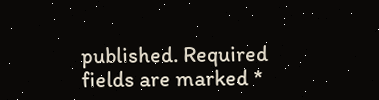published. Required fields are marked *